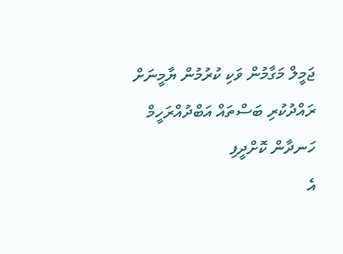ޖަމީލް މަގާމުން ވަކި ކުރުމުން ޔާމީނަށް ރައްދުކުރި ބަސްތައް އަބްދުއްރަހީމް ހަނދާން ކޮށްދީފި
އެ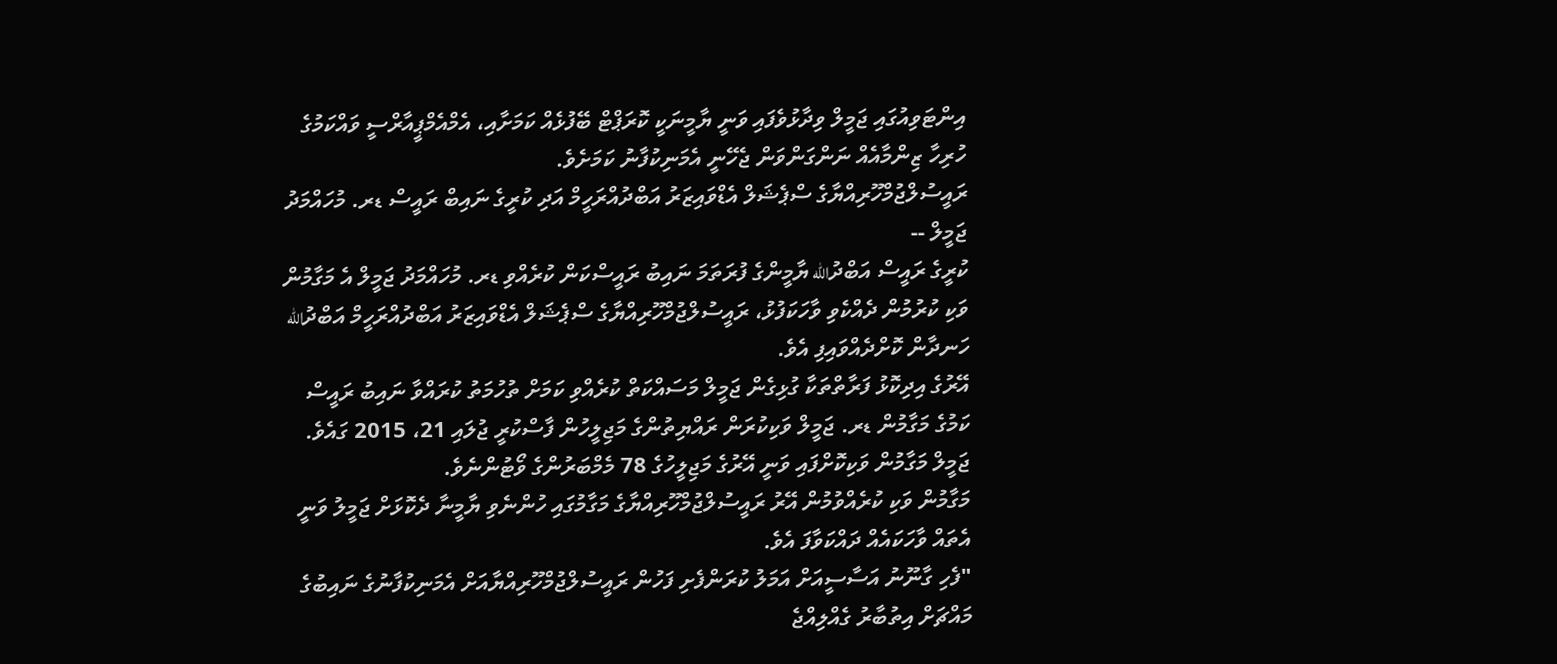އިންޓަވިއުގައި ޖަމީލް ވިދާޅުވެފައި ވަނީ ޔާމީނަކީ ކޮރަޕްޓް ބޭފުޅެއް ކަމަށާއި، އެމްއެމްޕީއާރްސީ ވައްކަމުގެ ހުރިހާ ޒިންމާއެއް ނަންގަންވަން ޖެހޭނީ އެމަނިކުފާނު ކަމަށެވެ.
ރައީސުލްޖުމްހޫރިއްޔާގެ ސްޕެޝަލް އެޑްވައިޒަރު އަބްދުއްރަހީމް އަދި ކުރީގެ ނައިބް ރައީސް ޑރ. މުހައްމަދު ޖަމީލް --
ކުރީގެ ރައީސް އަބްދުالله ޔާމީންގެ ފުރަތަމަ ނައިބު ރައީސްކަން ކުރެއްވި ޑރ. މުހައްމަދު ޖަމީލް އެ މަގާމުން ވަކި ކުރުމުން ދެއްކެވި ވާހަކަފުޅު، ރައީސުލްޖުމްހޫރިއްޔާގެ ސްޕެޝަލް އެޑްވައިޒަރު އަބްދުއްރަހީމް އަބްދުالله ހަނދާން ކޮށްދެއްވައިފި އެވެ.
އޭރުގެ އިދިކޮޅު ފަރާތްތަކާ ގުޅިގެން ޖަމީލް މަސައްކަތް ކުރެއްވި ކަމަށް ތުހުމަތު ކުރައްވާ ނައިބު ރައީސް ކަމުގެ މަގާމުން ޑރ. ޖަމީލް ވަކިކުރަން ރައްޔިތުންގެ މަޖިލީހުން ފާސްކުރީ ޖުލައި 21، 2015 ގައެވެ. ޖަމީލް މަގާމުން ވަކިކޮށްފައި ވަނީ އޭރުގެ މަޖިލީހުގެ 78 މެމްބަރުންގެ ވޯޓުންނެވެ.
މަގާމުން ވަކި ކުރެއްވުމުން އޭރު ރައީސުލްޖުމްހޫރިއްޔާގެ މަގާމުގައި ހުންނެވި ޔާމީނާ ދެކޮޅަށް ޖަމީލު ވަނީ އެތައް ވާހަކައެއް ދައްކަވާފަ އެވެ.
"ފެހި ގާނޫނު އަސާސީއަށް އަމަލު ކުރަންފެށި ފަހުން ރައީސުލްޖުމްހޫރިއްޔާއަށް އެމަނިކުފާނުގެ ނައިބުގެ މައްޗަށް އިތުބާރު ގެއްލިއްޖެ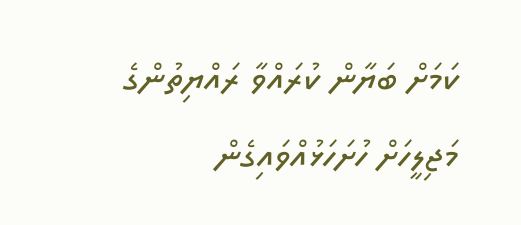ކަމަށް ބަޔާން ކުރައްވާ ރައްޔިތުންގެ މަޖިލީހަށް ހުށަހަޅުއްވައިގެން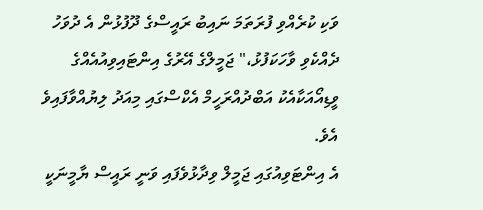ވަކި ކުރެއްވި ފުރަތަމަ ނައިބު ރައީސްގެ ދޫފުޅުން އެ ދުވަހު ދެއްކެވި ވާހަކަފުޅު،" ޖަމީލްގެ އޭރުގެ އިންޓައިވިއުއެއްގެ ވީޑިއޯއަކާއެކު އަބްދުއްރަހީމް އެކްސްގައި މިއަދު ލިޔުއްވާފައިވެ އެވެ.
އެ އިންޓަވިއުގައި ޖަމީލް ވިދާޅުވެފައި ވަނީ ރައީސް ޔާމީނަކީ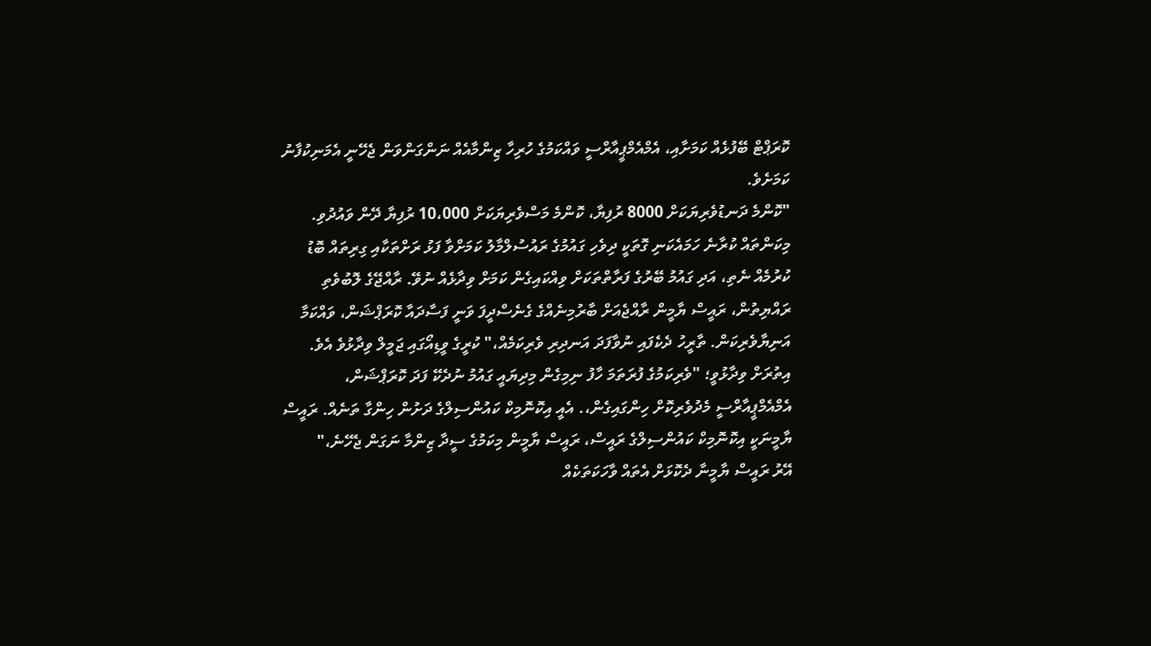ކޮރަޕްޓް ބޭފުޅެއް ކަމަށާއި، އެމްއެމްޕީއާރްސީ ވައްކަމުގެ ހުރިހާ ޒިންމާއެއް ނަންގަންވަން ޖެހޭނީ އެމަނިކުފާނު ކަމަށެވެ.
"ކޮންމެ ދަނޑުވެރިޔަކަށް 8000 ރުފިޔާ، ކޮންމެ މަސްވެރިޔަކަށް 10،000 ރުފިޔާ ދޭން ވައުދުވި. މިކަންތައް ކުރާނެ ހަމައެކަނި ގޮތަކީ ދިވެހި ގައުމުގެ ރައުސުލްމާލު ކަމަށްވާ ފަޅު ރަށްތަކާއި ގިރިތައް ބޮޑު ކުރުމެއް ނެތި، އަދި ގައުމު ބޭރުގެ ފަރާތްތަކަށް ވިއްކައިގެން ކަމަށް ވިދާޅެއް ނުވޭ. ރާއްޖޭގެ ލޮބުވެތި ރައްޔިތުން، ރައީސް ޔާމީން ރާއްޖެއަށް ބާރުމިނެއްގެ ގެނެސްދީފަ ވަނީ ފަސާދައާ ކޮރަޕްޝަން، ވައްކަމާ އަނިޔާވެރިކަން. ތާރީހު ދެކެފައި ނުވާފަދަ އަނދިރި ވެރިކަމެއް،" ކުރީގެ ވީޑިއޯގައި ޖަމީލް ވިދާޅުވެ އެވެ.
އިތުރަށް ވިދާޅުވީ؛ "ވެރިކަމުގެ ފުރަތަމަ ހާފު ނިމިގެން މިދިޔައީ ގައުމު ނުދެކޭ ފަދަ ކޮރަޕްޝަން، އެމްއެމްޕީއާރްސީ މެދުވެރިކޮށް ހިންގައިގެން،. އެއީ އިކޮނޮމިކް ކައުންސިލްގެ ދަށުން ހިންގާ ތަނެއް. ރައީސް ޔާމީނަކީ އިކޮނޮމިކް ކައުންސިލްގެ ރައީސް، ރައީސް ޔާމީން މިކަމުގެ ސީދާ ޒިންމާ ނަގަން ޖެހޭނެ،"
އޭރު ރައީސް ޔާމީނާ ދެކޮޅަށް އެތައް ވާހަކަތަކެއް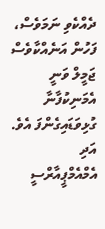ދެއްކެވި ނަމަވެސް، ފަހުން އަނެއްކާވެސް ޖަމީލް ވަނީ އެމަނިކުފާނާ ގުޅިވަޑައިގެންފަ އެވެ. އަދި އެމްއެމްޕީއާރްސީ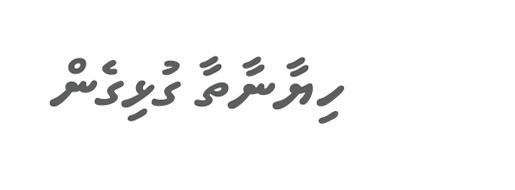ހިޔާނާތާ ގުޅިގެން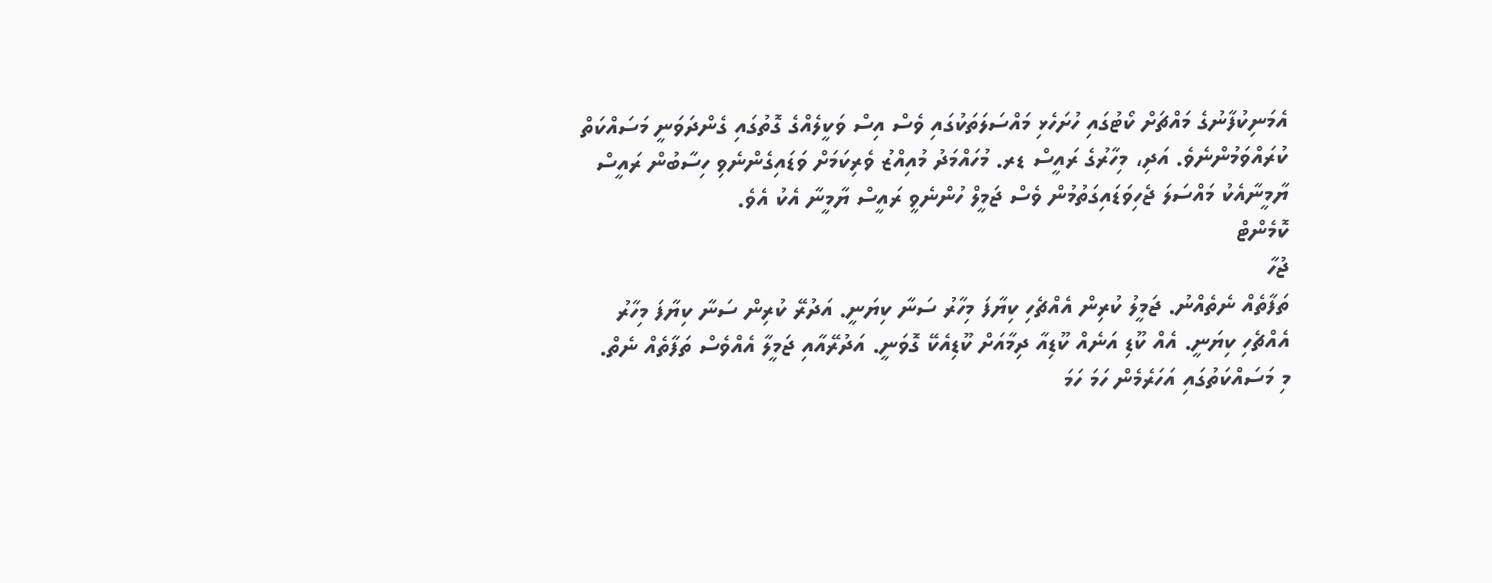އެމަނިކުފާނުގެ މައްޗަށް ކޯޓުގައި ހުށަހެޅި މައްސަލަތަކުގައި ވެސް އިސް ވަކީލެއްގެ ގޮތުގައި ގެންދަވަނީ މަސައްކަތް ކުރައްވަމުންނެވެ. އަދި، މިހާރުގެ ރައީސް ޑރ. މުހައްމަދު މުއިއްޒު ވެރިކަމަށް ވަޑައިގެންނެވި ހިސާބުން ރައީސް ޔާމީނާއެކު މައްސަލަ ޖެހިވަޑައިގަތުމުން ވެސް ޖަމީލް ހުންނެވީ ރައީސް ޔާމީނާ އެކު އެވެ.
ކޮމެންޓް
ޖުހާ
ތަފާތެއް ނެތެއްނު. ޖަމީލު ކުރިން އެއްޗެހި ކިޔާފަ މިހާރު ސަނާ ކިޔަނީ. އަދުރޭ ކުރިން ސަނާ ކިޔާފަ މިހާރު އެއްޗެހި ކިޔަނީ. އެއް ކޫޑި އަނެއް ކޫޑިއާ ދިމާއަށް ކޫޑިއެކޭ ގޮވަނީ. އަދުރޭއާއި ޖަމީލާ އެއްވެސް ތަފާތެއް ނެތް.
މި މަސައްކަތުގައި އަހަރެމެން ހަމަ ހަމަ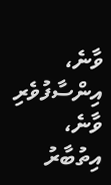ވާނެ، އިންސާފުވެރި ވާނެ، އިތުބާރު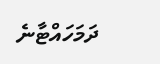ދަމަހައްޓާނެ